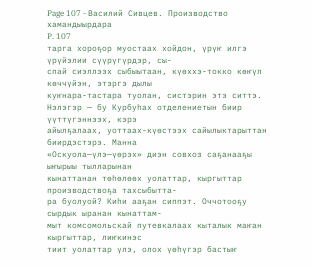Page 107 - Василий Сивцев. Производство хамандыырдара
P. 107
тарга хороҕор муостаах хойдон, үрүҥ илгэ үрүйэлии сүүрүгүрдэр, сы-
спай сиэллээх сыбыытаан, күөххэ-токко көҥүл көччүйэн, этэргэ дылы
куҥнара-тастара туолан, систэрин этэ ситтэ.
Нэлэгэр — бу Курбуһах отделениетын биир үүттүгэннээх, кэрэ
айылҕалаах, уоттаах-күөстээх сайылыктарыттан биирдэстэрэ. Манна
«Оскуола—үлэ—үөрэх» диэн совхоз саҕанааҕы ыҥырыы тылларынан
кынаттанан төһөлөөх уолаттар, кыргыттар производствоҕа тахсыбытта-
ра буолуой? Киһи ааҕан сиппэт. Оччотооҕу сырдык ыранан кынаттам-
мыт комсомольскай путевкалаах кыталык маҥан кыргыттар, лиҥкинэс
тиит уолаттар үлэ, олох үөһүгэр бастыҥ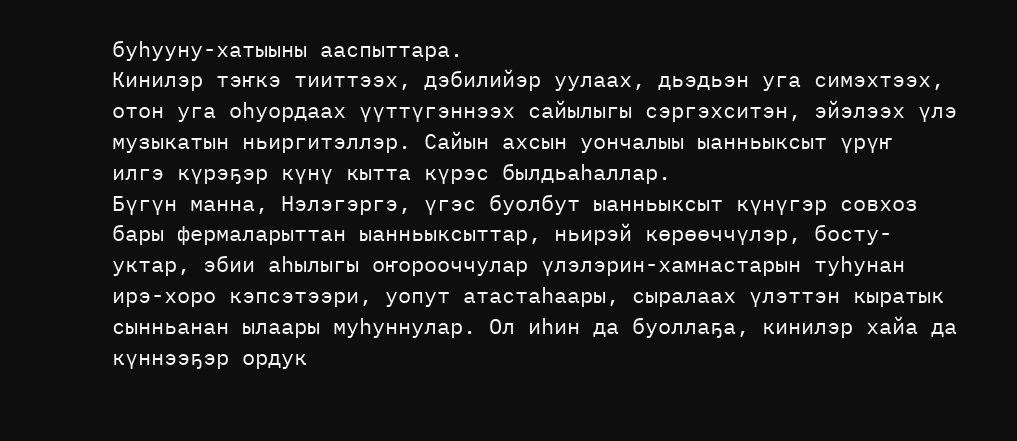буһууну-хатыыны ааспыттара.
Кинилэр тэҥкэ тииттээх, дэбилийэр уулаах, дьэдьэн уга симэхтээх,
отон уга оһуордаах үүттүгэннээх сайылыгы сэргэхситэн, эйэлээх үлэ
музыкатын ньиргитэллэр. Сайын ахсын уончалыы ыанньыксыт үрүҥ
илгэ күрэҕэр күнү кытта күрэс былдьаһаллар.
Бүгүн манна, Нэлэгэргэ, үгэс буолбут ыанньыксыт күнүгэр совхоз
бары фермаларыттан ыанньыксыттар, ньирэй көрөөччүлэр, босту-
уктар, эбии аһылыгы оҥорооччулар үлэлэрин-хамнастарын туһунан
ирэ-хоро кэпсэтээри, уопут атастаһаары, сыралаах үлэттэн кыратык
сынньанан ылаары муһуннулар. Ол иһин да буоллаҕа, кинилэр хайа да
күннээҕэр ордук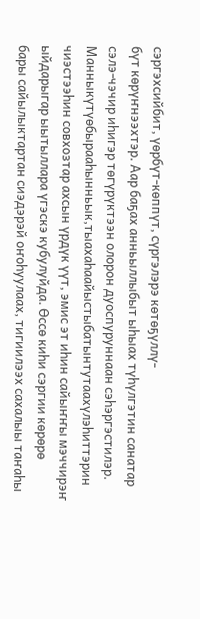сэргэхсийбит, үөрбүт-көппүт, сүргэлэрэ көтөҕүллү-
бүт көрүҥнээхтэр. Аар баҕах анньыллыбыт ыһыах түһүлгэтин санатар
сэлэ-чэчир иһигэр төгүрүктээн олорон дуоспуруннаан сэһэргэстилэр.
Манныкүтүөбырааһынньык,тыахаһаайыстыбатынтутаахүлэһиттэрин
чиэстээһин совхозтар ахсын үрдүк үүт, эмис эт иһин сайыҥҥы мэччирэҥ
ыйдарыгар ыытыллара үгэскэ кубулуйда. Өссө киһи сэргии көрөрө
бары сайылыктартан сиэдэрэй оҥоһуулаах, тигиилээх сахалыы таҥаһы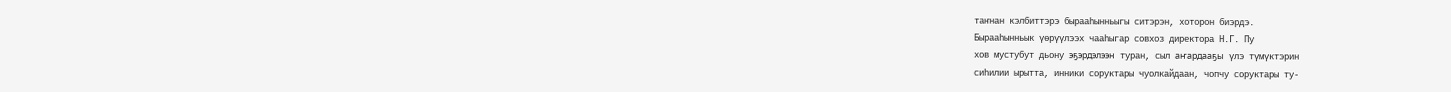таҥнан кэлбиттэрэ бырааһынньыгы ситэрэн, хоторон биэрдэ.
Бырааһынньык үөрүүлээх чааһыгар совхоз директора Н.Г. Пу
хов мустубут дьону эҕэрдэлээн туран, сыл аҥардааҕы үлэ түмүктэрин
сиһилии ырытта, инники соруктары чуолкайдаан, чопчу соруктары ту-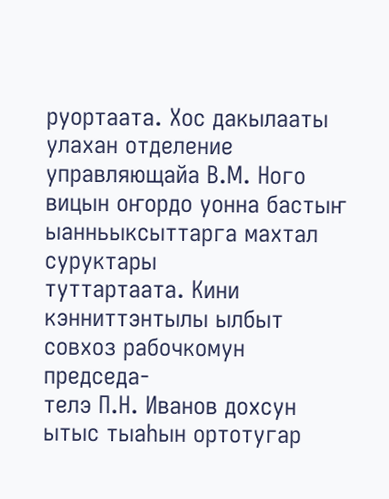руортаата. Хос дакылааты улахан отделение управляющайа В.М. Ного
вицын оҥордо уонна бастыҥ ыанньыксыттарга махтал суруктары
туттартаата. Кини кэнниттэнтылы ылбыт совхоз рабочкомун председа-
телэ П.Н. Иванов дохсун ытыс тыаһын ортотугар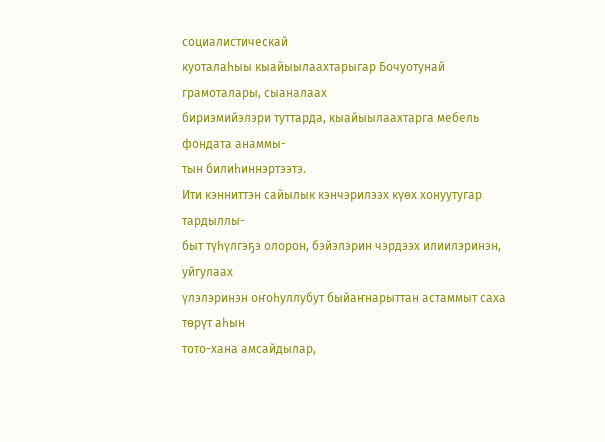социалистическай
куоталаһыы кыайыылаахтарыгар Бочуотунай грамоталары, сыаналаах
бириэмийэлэри туттарда, кыайыылаахтарга мебель фондата анаммы-
тын билиһиннэртээтэ.
Ити кэнниттэн сайылык кэнчэрилээх күөх хонуутугар тардыллы-
быт түһүлгэҕэ олорон, бэйэлэрин чэрдээх илиилэринэн, уйгулаах
үлэлэринэн оҥоһуллубут быйаҥнарыттан астаммыт саха төрүт аһын
тото-хана амсайдылар,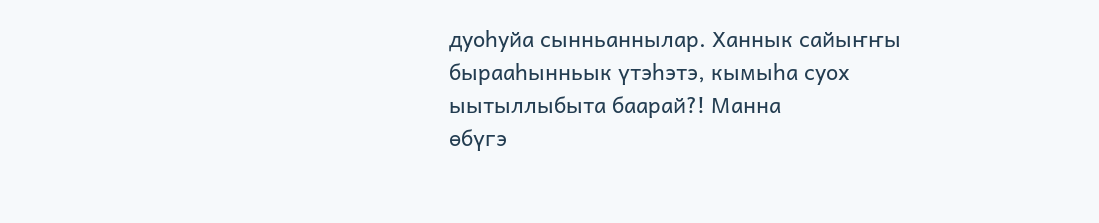дуоһуйа сынньаннылар. Ханнык сайыҥҥы
бырааһынньык үтэһэтэ, кымыһа суох ыытыллыбыта баарай?! Манна
өбүгэ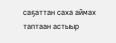саҕаттан саха аймах таптаан астыыр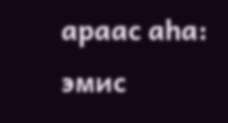араас аһа: эмис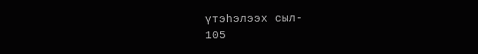үтэһэлээх сыл-
105